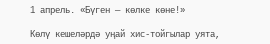1 апрель. «Бүген — көлке көне!»

Көлү кешеләрдә уңай хис-тойгылар уята,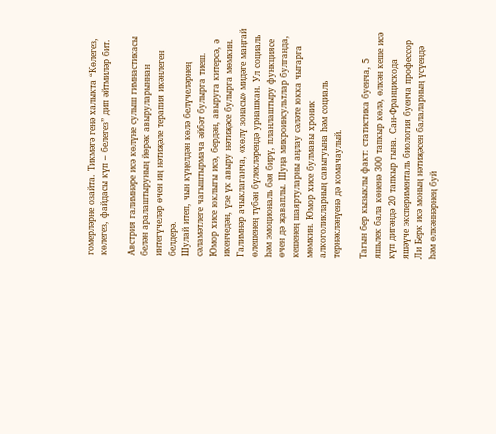гомерләрне озайта. Тикмәгә генә халыкта “Көлегез, көлегез, файдасы күп – белегез” дип әйтмиләр бит.

Австрия галимнәре исә көлүне сулыш гимнастикасы белән аралаштыруның йөрәк авыруларыннан интегүчеләр өчен иң нәтиҗәле терапия икәнлеген белдерә.
Шулай итеп, чын күңелдән көлә белүчеләрнең сәламәтлеге чагыштырмача әйбәт булырга тиеш. Юмор хисе юклыгы исә, бердән, авыруга китерсә, ә икенчедән, үзе үк авыру нәтиҗәсе булырга мөмкин. Галимнәр ачыклаганча, «көлү зонасы» мидәге маңгай өлешенең түбән бүлекләрендә урнашкан. Ул социаль һәм эмоциональ бәя бирү, планлаштыру функциясе өчен дә җаваплы. Шуңа микроинсультлар булганда, кешенең шаяртуларны аңлау сәләте юкка чыгарга мөмкин. Юмор хисе булмавы хроник алкоголикларның савыгуына һәм социаль тернәкләнүенә дә комачаулый.

Тагын бер кызыклы факт: статистика буенча, 5 яшьлек бала көненә 300 тапкыр көлә, өлкән кеше исә күп дигәндә 20 тапкыр гына. Сан-Францискода яшәүче эксперименталь биология буенча профессор Ли Берк исә моның нәтиҗәсен балаларның үсүендә һәм өлкәннәрнең буй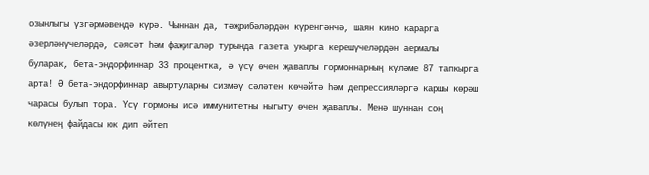озынлыгы үзгәрмәвендә күрә. Чыннан да, тәҗрибәләрдән күренгәнчә, шаян кино карарга әзерләнүчеләрдә, сәясәт һәм фаҗигаләр турында газета укырга керешүчеләрдән аермалы буларак, бета-эндорфиннар 33 процентка, ә үсү өчен җаваплы гормоннарның күләме 87 тапкырга арта! Ә бета-эндорфиннар авыртуларны сизмәү сәләтен көчәйтә һәм депрессияләргә каршы көрәш чарасы булып тора. Үсү гормоны исә иммунитетны ныгыту өчен җаваплы. Менә шуннан соң көлүнең файдасы юк дип әйтеп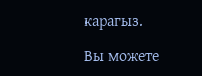карагыз.

Вы можете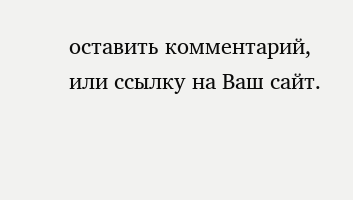оставить комментарий, или ссылку на Ваш сайт.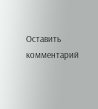Оставить комментарий